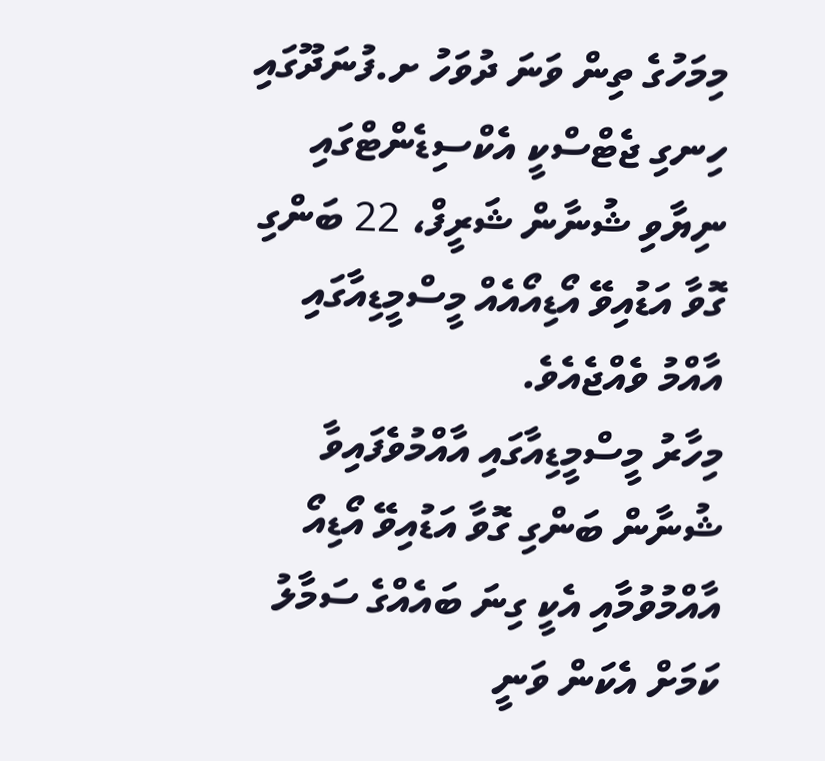މިމަހުގެ ތިން ވަނަ ދުވަހު ށ.ފުނަދޫގައި ހިނގި ޖެޓްސްކީ އެކްސިޑެންޓްގައި ނިޔާވި ޝުނާން ޝަރީފް، 22 ބަންގި ގޮވާ އަޑުއިވޭ އޯޑިއޯއެއް މީސްމީޑިއާގައި އާއްމު ވެއްޖެއެވެ.
މިހާރު މީސްމީޑިއާގައި އާއްމުވެފައިވާ ޝުނާން ބަންގި ގޮވާ އަޑުއިވޭ އޯޑިއޯ އާއްމުވުމާއި އެކީ ގިނަ ބައެއްގެ ސަމާލު ކަމަށް އެކަން ވަނީ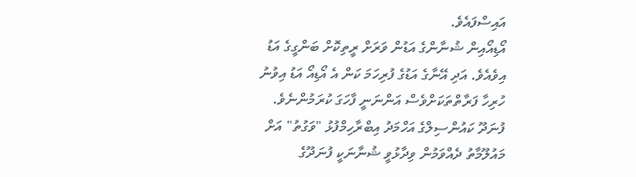އައިސްފައެވެ.
އޯޑިއޯއިން ޝުނާންގެ އަޑުން ވަރަށް ރީތިކޮށް ބަންގީގެ އަޑު އިވެއެވެ. އަދި އޭނާގެ އަޑުގެ ފުރިހަމަ ކަން އެ އޯޑިއޯ އަޑު އިވުނު ހުރިހާ ފަރާތްތަކަށްވެސް އަންނަނީ ފާހަގަ ކުރަމުންނެވެ.
ފުނަދޫ ކައުންސިލްގެ އަހްމަދު އިބްރާހިމްފުޅު "ވަގުތު" އަށް މައުލޫމާތު ދެއްވަމުން ވިދާޅުވީ ޝުނާނަކީ ފުނަދޫގެ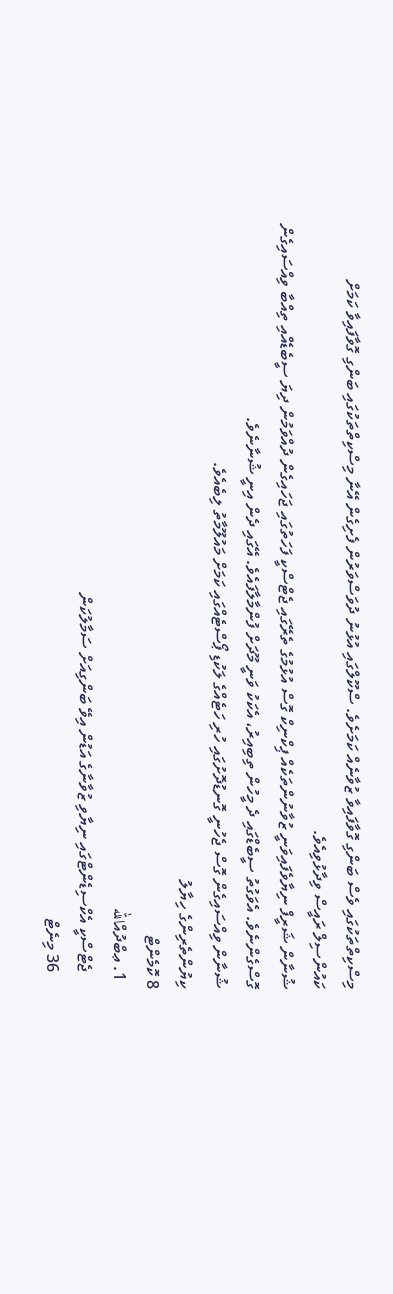މިސްކިތްތަކުގައި ވެސް ބަންގި ގޮވާފައިވާ ޒުވާނެއް ކަމަށެވެ. ސްކޫލްގައި އުޅުނު ދުވަސްވަރުން ފެށިގެން އޭނާ މިސްކިތްތަކުގައި ބަންގި ގޮވާފައިވާ ކަމަށް ކައުންސިލް ރައީސް ވިދާޅުވިއެވެ.
ޝުނާން ޝަރީފް ނިޔާވެފައިވަނީ ޒުވާނުންތަކެއް ޕިކްނިކް ގޮސް އުޅުމުގެ ތެރޭގައި ޖެޓްސްކީ ފަހަތުގައި ޖަހައިގެން ދުއްވަމުން ދިޔަ ސީބެޑެއްއި ތިއްބާ ވިއްސައިގެން ގޮސްގެންނެވެ. އެވަގުތު ސީބެޑްގައި ދެ މީހުން ތިބިއިރު، އެކަކު ވަނީ މޫދަށް ފުންމާލާފައެވެ. އޭގައި ދެން އިނީ ޝުނާނެވެ.
ޝުނާން ވިއްސައިގެން ގޮސް ޖެހުނީ ގޮނޑުދޮށުގައި ހުރި ހަޓެއްގެ ލަކުޑި ޕޯސްޓެއްގައި ކަމަށް މައުލޫމާތު ލިބެއެވެ.
ކިޔުންތެރިންގެ ހިޔާލު
8 ކޮމެންޓް
  1. ޢބްދުއްالله
    ޖެޓްސްކީ އެކްސިޑެންޓްގައި ނިޔާވި ޒުވާނާގެ އަޑުން އިވޭ ބަންގިއަށް ސަމާލުކަން
    36 މިނެޓް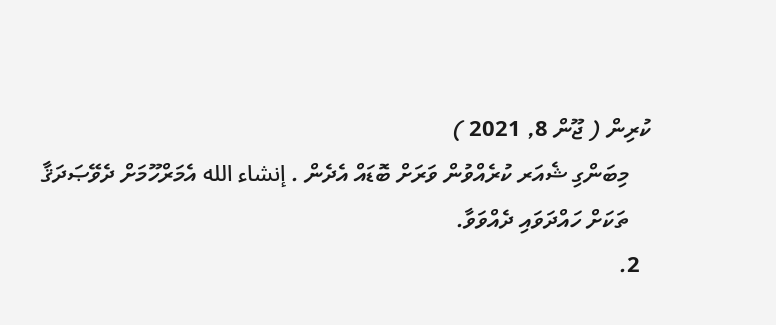ކުރިން ( ޖޫން 8, 2021 )
    މިބަންގި ޝެއަރ ކުރެއްވުން ވަރަށް ބޮޑައް އެދެން . إنشاء الله އެމަރްހޫމަށް ދެވޭޞަދަޤާ
    ތަކަށް ހައްދަވައި ދެއްވަވާ.
  2.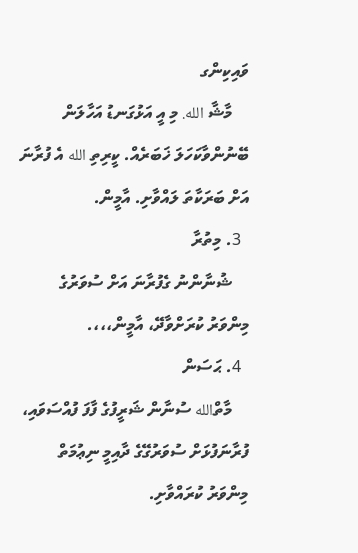ވައިކިންގ
    މާޝާ الله. މި އީ އަޅުގަނޑު އަހާލަން ބޭނުންވާކަހަލަ ޚަބަރެއް. ކީރިތި الله އެ ފުރާނަ އަށް ބަރަކާތަ ލައްވާށި. އާމީން.
  3. މިތުރާ
    ޝުނާންނު ގެފުރާނަ އަށް ސުވަރުގެ މިންވަރު ކުރަށްވާދޭ، އާމީން،،،.
  4. ޙަސަން
    މާތްالله ސުނާން ޝަރީފުގެ ފާފަ ފުއްސަވައި، ފުރާނަފުޅަށް ސުވަރުގޭގެ ދާއިމީ ނިޢުމަތް މިންވަރު ކުރައްވާށި.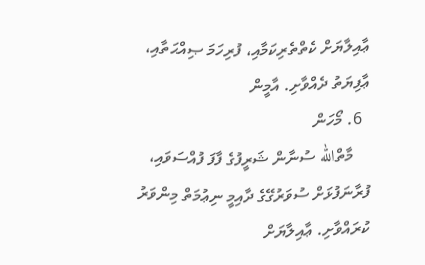ޢާއިލާޔަށް ކެތްތެރިކަމާއި، ފުރިހަމަ ޞިއްޙަތާއި، ޢާފިޔަތު ދެއްވާށި. އާމީން
  6. މޯހަން
    މާތްالله ސުނާން ޝަރީފުގެ ފާފަ ފުއްސަވައި، ފުރާނަފުޅަށް ސުވަރުގޭގެ ދާއިމީ ނިޢުމަތް މިންވަރު ކުރައްވާށި. ޢާއިލާޔަށް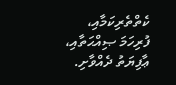ކެތްތެރިކަމާއި، ފުރިހަމަ ޞިއްޙަތާއި، ޢާފިޔަތު ދެއްވާށި.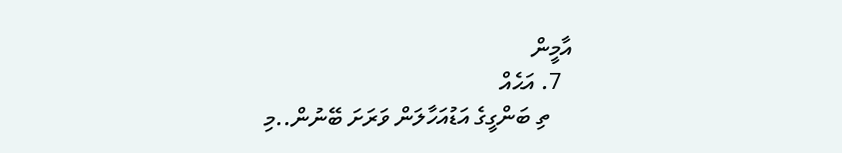އާމީން
  7. އަޙެއް
    ތި ބަންގީގެ އަޑުއަހާލަން ވަރަށަ ބޭނުން..މި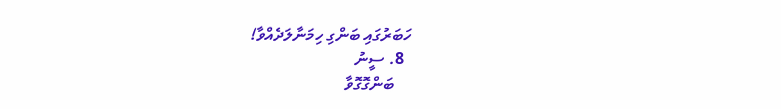ހަބަރުގައި ބަންގި ހިމަނާލަދެއްވާ!
  8. ސީނު
    ބަންގޮގޮވާ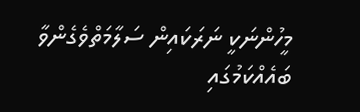މީހުންނަކީ ނަރަކައިން ސަލާމަތްވެގެންވާ ބައެއްކަމުގައި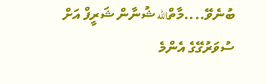ބުނެވޭ....މާތްالله ޝުނާން ޝަރީފް އަށް ސުވަރުގޭގެ އެންމެ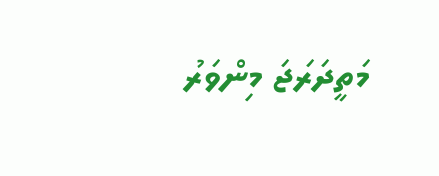މަތީދަރަޖަ މިންވަރު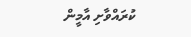ކުރައްވާށި އާމީން